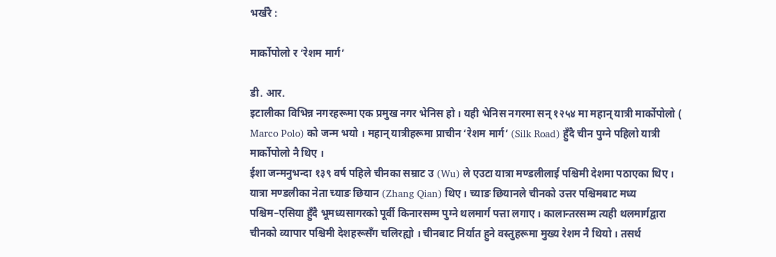भर्खरै :

मार्कोपोलो र ‘रेशम मार्ग’

डी. आर.
इटालीका विभिन्न नगरहरूमा एक प्रमुख नगर भेनिस हो । यही भेनिस नगरमा सन् १२५४ मा महान् यात्री मार्कोपोलो ( Marco Polo) को जन्म भयो । महान् यात्रीहरूमा प्राचीन ‘रेशम मार्ग’ (Silk Road) हुँदै चीन पुग्ने पहिलो यात्री मार्कोपोलो नै थिए ।
ईशा जन्मनुभन्दा १३९ वर्ष पहिले चीनका सम्राट उ (Wu) ले एउटा यात्रा मण्डलीलाई पश्चिमी देशमा पठाएका थिए । यात्रा मण्डलीका नेता च्याङ छियान (Zhang Qian) थिए । च्याङ छियानले चीनको उत्तर पश्चिमबाट मध्य पश्चिम–एसिया हुँदै भूमध्यसागरको पूर्वी किनारसम्म पुग्ने थलमार्ग पत्ता लगाए । कालान्तरसम्म त्यही थलमार्गद्वारा चीनको व्यापार पश्चिमी देशहरूसँग चलिरह्यो । चीनबाट निर्यात हुने वस्तुहरूमा मुख्य रेशम नै थियो । तसर्थ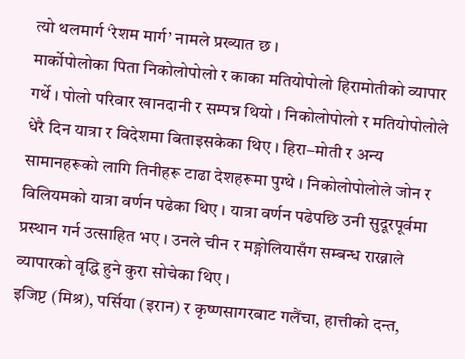त्यो थलमार्ग ‘रेशम मार्ग’ नामले प्रख्यात छ ।
मार्कोपोलोका पिता निकोलोपोलो र काका मतियोपोलो हिरामोतीको व्यापार गर्थे । पोलो परिवार खानदानी र सम्पन्न थियो । निकोलोपोलो र मतियोपोलोले धेरै दिन यात्रा र विदेशमा बिताइसकेका थिए । हिरा–मोती र अन्य सामानहरूको लागि तिनीहरू टाढा देशहरूमा पुग्थे । निकोलोपोलोले जोन र विलियमको यात्रा वर्णन पढेका थिए । यात्रा वर्णन पढेपछि उनी सुदूरपूर्वमा प्रस्थान गर्न उत्साहित भए । उनले चीन र मङ्गोलियासँग सम्बन्ध राख्नाले व्यापारको वृद्धि हुने कुरा सोचेका थिए ।
इजिप्ट (मिश्र), पर्सिया (इरान) र कृष्णसागरबाट गलैंचा, हात्तीको दन्त,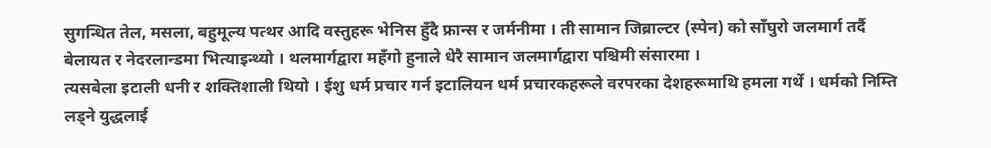सुगन्धित तेल, मसला, बहुमूल्य पत्थर आदि वस्तुहरू भेनिस हुँदै फ्रान्स र जर्मनीमा । ती सामान जिब्राल्टर (स्पेन) को साँघुरो जलमार्ग तर्दै बेलायत र नेदरलान्डमा भित्याइन्थ्यो । थलमार्गद्वारा महँगो हुनाले धेरै सामान जलमार्गद्वारा पश्चिमी संसारमा ।
त्यसबेला इटाली धनी र शक्तिशाली थियो । ईशु धर्म प्रचार गर्न इटालियन धर्म प्रचारकहरूले वरपरका देशहरूमाथि हमला गर्थे । धर्मको निम्ति लड्ने युद्धलाई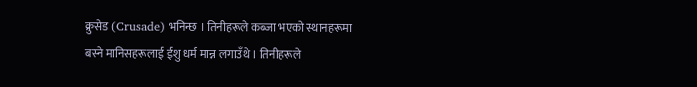क्रुसेड (Crusade) भनिन्छ । तिनीहरूले कब्जा भएको स्थानहरूमा बस्ने मानिसहरूलाई ईशु धर्म मान्न लगाउँथे । तिनीहरूले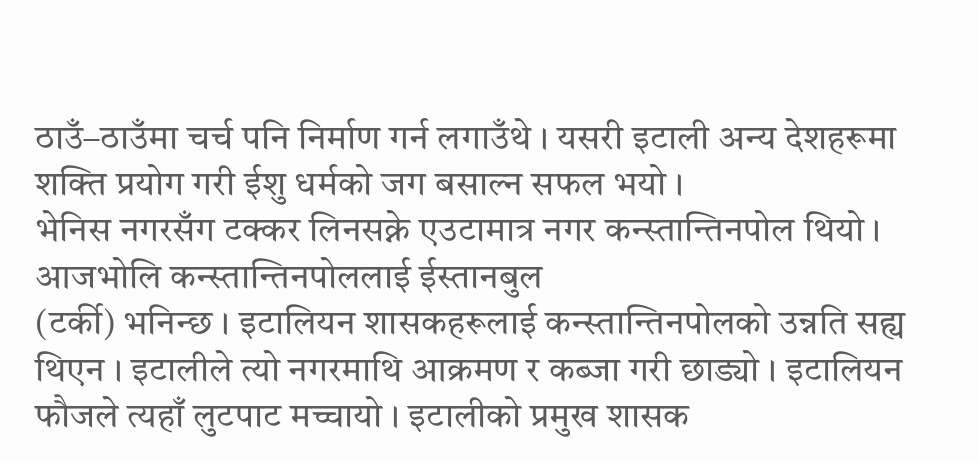ठाउँ–ठाउँमा चर्च पनि निर्माण गर्न लगाउँथे । यसरी इटाली अन्य देशहरूमा शक्ति प्रयोग गरी ईशु धर्मको जग बसाल्न सफल भयो ।
भेनिस नगरसँग टक्कर लिनसक्ने एउटामात्र नगर कन्स्तान्तिनपोल थियो । आजभोलि कन्स्तान्तिनपोललाई ईस्तानबुल
(टर्की) भनिन्छ । इटालियन शासकहरूलाई कन्स्तान्तिनपोलको उन्नति सह्य थिएन । इटालीले त्यो नगरमाथि आक्रमण र कब्जा गरी छाड्यो । इटालियन फौजले त्यहाँ लुटपाट मच्चायो । इटालीको प्रमुख शासक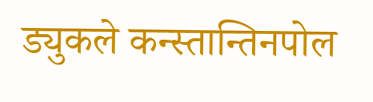ड्युकले कन्स्तान्तिनपोल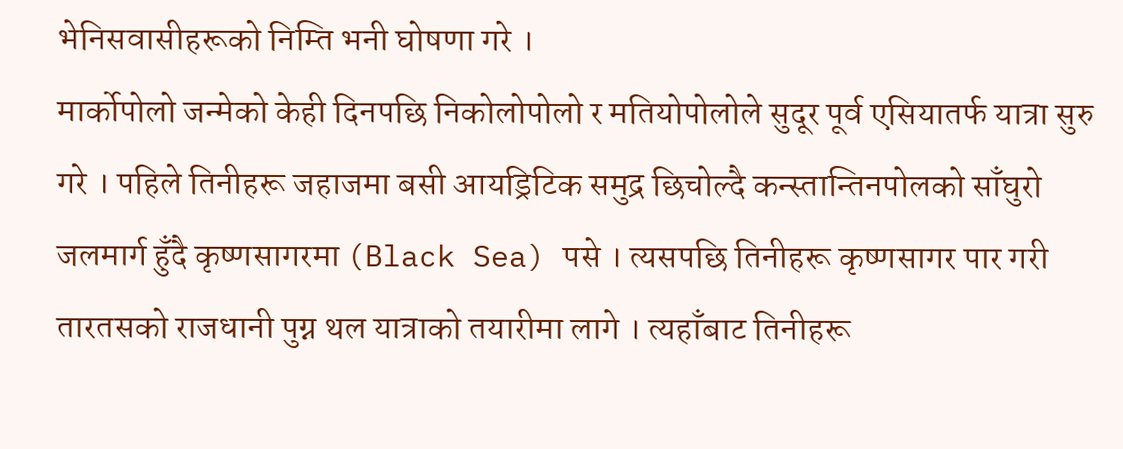भेनिसवासीहरूको निम्ति भनी घोषणा गरे ।
मार्कोपोलो जन्मेको केही दिनपछि निकोलोपोलो र मतियोपोलोले सुदूर पूर्व एसियातर्फ यात्रा सुरु गरे । पहिले तिनीहरू जहाजमा बसी आयड्रिटिक समुद्र छिचोल्दै कन्स्तान्तिनपोलको साँघुरो जलमार्ग हुँदै कृष्णसागरमा (Black Sea) पसे । त्यसपछि तिनीहरू कृष्णसागर पार गरी तारतसको राजधानी पुग्न थल यात्राको तयारीमा लागे । त्यहाँबाट तिनीहरू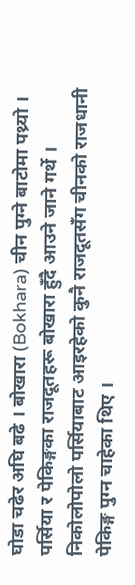घोडा चढेर अघि बढे । बोखारा (Bokhara) चीन पुग्ने बाटोमा पथ्र्यो । पर्सिया र पेकिङ्गका राजदूतहरू बोखारा हुँदै आउने जाने गर्थे । निकोलोपोलो पर्सियाबाट आइरहेको कुनै राजदूतसँग चीनको राजधानी पेकिङ्ग पुग्न चाहेका थिए ।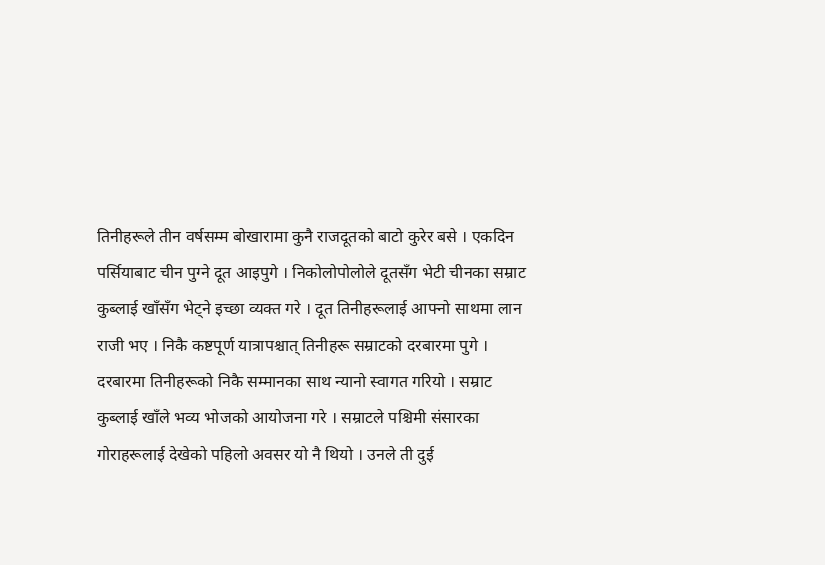तिनीहरूले तीन वर्षसम्म बोखारामा कुनै राजदूतको बाटो कुरेर बसे । एकदिन पर्सियाबाट चीन पुग्ने दूत आइपुगे । निकोलोपोलोले दूतसँग भेटी चीनका सम्राट कुब्लाई खाँसँग भेट्ने इच्छा व्यक्त गरे । दूत तिनीहरूलाई आफ्नो साथमा लान राजी भए । निकै कष्टपूर्ण यात्रापश्चात् तिनीहरू सम्राटको दरबारमा पुगे । दरबारमा तिनीहरूको निकै सम्मानका साथ न्यानो स्वागत गरियो । सम्राट कुब्लाई खाँले भव्य भोजको आयोजना गरे । सम्राटले पश्चिमी संसारका गोराहरूलाई देखेको पहिलो अवसर यो नै थियो । उनले ती दुई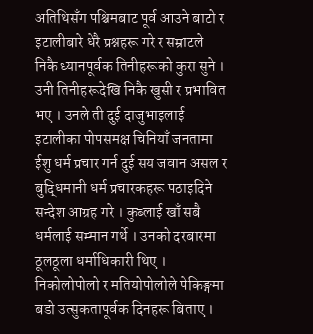अतिथिसँग पश्चिमबाट पूर्व आउने बाटो र इटालीबारे धेरै प्रश्नहरू गरे र सम्राटले निकै ध्यानपूर्वक तिनीहरूको कुरा सुने । उनी तिनीहरूदेखि निकै खुसी र प्रभावित भए । उनले ती दुई दाजुभाइलाई इटालीका पोपसमक्ष चिनियाँ जनतामा ईशु धर्म प्रचार गर्न दुई सय जवान असल र बुद्धिमानी धर्म प्रचारकहरू पठाइदिने सन्देश आग्रह गरे । कुब्लाई खाँ सबै धर्मलाई सम्मान गर्थे । उनको दरबारमा ठूलठूला धर्माधिकारी थिए । निकोलोपोलो र मतियोपोलोले पेकिङ्गमा बडो उत्सुकतापूर्वक दिनहरू बिताए ।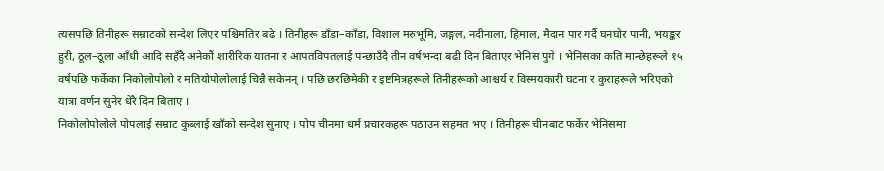त्यसपछि तिनीहरू सम्राटको सन्देश लिएर पश्चिमतिर बढे । तिनीहरू डाँडा–काँडा, विशाल मरुभूमि, जङ्गल, नदीनाला, हिमाल, मैदान पार गर्दै घनघोर पानी, भयङ्कर हुरी, ठूल–ठूला आँधी आदि सहँदै अनेकौं शारीरिक यातना र आपतविपतलाई पन्छाउँदै तीन वर्षभन्दा बढी दिन बिताएर भेनिस पुगे । भेनिसका कति मान्छेहरूले १५ वर्षपछि फर्केका निकोलोपोलो र मतियोपोलोलाई चिन्नै सकेनन् । पछि छरछिमेकी र इष्टमित्रहरूले तिनीहरूको आश्चर्य र विस्मयकारी घटना र कुराहरूले भरिएको यात्रा वर्णन सुनेर धेरै दिन बिताए ।
निकोलोपोलोले पोपलाई सम्राट कुब्लाई खाँको सन्देश सुनाए । पोप चीनमा धर्म प्रचारकहरू पठाउन सहमत भए । तिनीहरू चीनबाट फर्केर भेनिसमा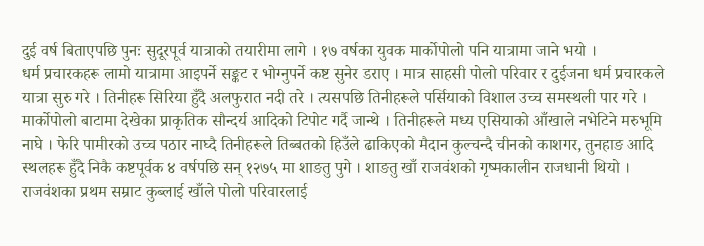दुई वर्ष बिताएपछि पुनः सुदूरपूर्व यात्राको तयारीमा लागे । १७ वर्षका युवक मार्कोपोलो पनि यात्रामा जाने भयो ।
धर्म प्रचारकहरू लामो यात्रामा आइपर्ने सङ्कट र भोग्नुपर्ने कष्ट सुनेर डराए । मात्र साहसी पोलो परिवार र दुईजना धर्म प्रचारकले यात्रा सुरु गरे । तिनीहरू सिरिया हुँदै अलफुरात नदी तरे । त्यसपछि तिनीहरूले पर्सियाको विशाल उच्च समस्थली पार गरे । मार्कोपोलो बाटामा देखेका प्राकृतिक सौन्दर्य आदिको टिपोट गर्दै जान्थे । तिनीहरूले मध्य एसियाको आँखाले नभेटिने मरुभूमि नाघे । फेरि पामीरको उच्च पठार नाघ्दै तिनीहरूले तिब्बतको हिउँले ढाकिएको मैदान कुल्चन्दै चीनको काशगर, तुनहाङ आदि स्थलहरू हुँदै निकै कष्टपूर्वक ४ वर्षपछि सन् १२७५ मा शाङतु पुगे । शाङतु खाँ राजवंशको गृष्मकालीन राजधानी थियो ।
राजवंशका प्रथम सम्राट कुब्लाई खाँले पोलो परिवारलाई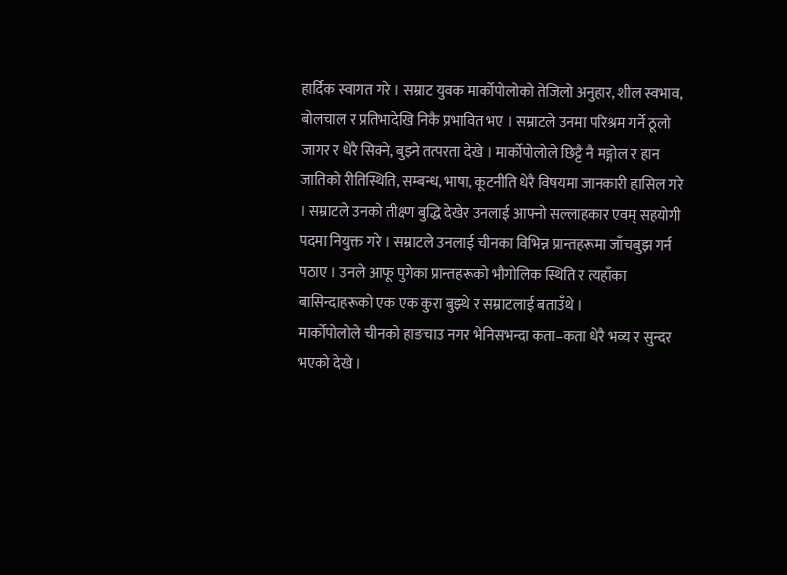हार्दिक स्वागत गरे । सम्राट युवक मार्कोपोलोको तेजिलो अनुहार, शील स्वभाव, बोलचाल र प्रतिभादेखि निकै प्रभावित भए । सम्राटले उनमा परिश्रम गर्ने ठूलो जागर र धेरै सिक्ने, बुझ्ने तत्परता देखे । मार्कोपोलोले छिट्टै नै मङ्गोल र हान जातिको रीतिस्थिति, सम्बन्ध, भाषा, कूटनीति धेरै विषयमा जानकारी हासिल गरे । सम्राटले उनको तीक्ष्ण बुद्धि देखेर उनलाई आफ्नो सल्लाहकार एवम् सहयोगी पदमा नियुक्त गरे । सम्राटले उनलाई चीनका विभिन्न प्रान्तहरूमा जाँचबुझ गर्न पठाए । उनले आफू पुगेका प्रान्तहरूको भौगोलिक स्थिति र त्यहाँका बासिन्दाहरूको एक एक कुरा बुझ्थे र सम्राटलाई बताउँथे ।
मार्कोपोलोले चीनको हाङचाउ नगर भेनिसभन्दा कता–कता धेरै भव्य र सुन्दर भएको देखे ।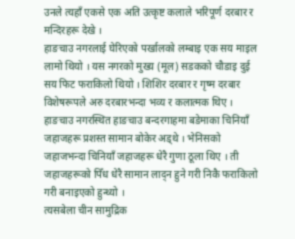उनले त्यहाँ एकसे एक अति उत्कृष्ट कलाले भरिपूर्ण दरबार र मन्दिरहरू देखे ।
हाङचाउ नगरलाई घेरिएको पर्खालको लम्बाइ एक सय माइल लामो थियो । यस नगरको मुख्य (मूल) सडकको चौडाइ दुई सय फिट फराकिलो थियो । शिशिर दरबार र गृष्म दरबार विशेषरूपले अरु दरबारभन्दा भव्य र कलात्मक थिए ।
हाङचाउ नगरस्थित हाङचाउ बन्दरगाहमा बडेमाका चिनियाँ जहाजहरू प्रशस्त सामान बोकेर अड्थे । भेनिसको जहाजभन्दा चिनियाँ जहाजहरू धेरै गुणा ठूला थिए । ती जहाजहरूको पिँध धेरै सामान लाद्न हुने गरी निकै फराकिलो गरी बनाइएको हुन्थ्यो ।
त्यसबेला चीन सामुद्रिक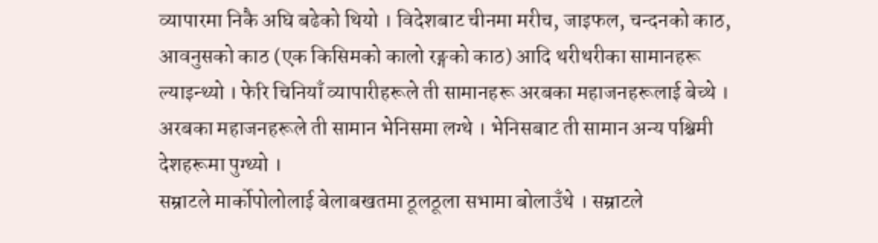व्यापारमा निकै अघि बढेको थियो । विदेशबाट चीनमा मरीच, जाइफल, चन्दनको काठ, आवनुसको काठ (एक किसिमको कालो रङ्गको काठ) आदि थरीथरीका सामानहरू ल्याइन्थ्यो । फेरि चिनियाँ व्यापारीहरूले ती सामानहरू अरबका महाजनहरूलाई बेच्थे । अरबका महाजनहरूले ती सामान भेनिसमा लग्थे । भेनिसबाट ती सामान अन्य पश्चिमी देशहरूमा पुग्थ्यो ।
सम्राटले मार्कोपोलोलाई बेलाबखतमा ठूलठूला सभामा बोलाउँथे । सम्राटले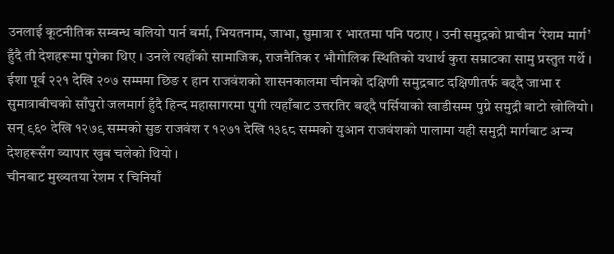उनलाई कूटनीतिक सम्बन्ध बलियो पार्न बर्मा, भियतनाम, जाभा, सुमात्रा र भारतमा पनि पठाए । उनी समुद्रको प्राचीन ‘रेशम मार्ग’ हुँदै ती देशहरूमा पुगेका थिए । उनले त्यहाँको सामाजिक, राजनैतिक र भौगोलिक स्थितिको यथार्थ कुरा सम्राटका सामु प्रस्तुत गर्थे ।
ईशा पूर्व २२१ देखि २०७ सम्ममा छिङ र हान राजवंशको शासनकालमा चीनको दक्षिणी समुद्रबाट दक्षिणीतर्फ बढ्दै जाभा र सुमात्राबीचको साँघुरो जलमार्ग हुँदै हिन्द महासागरमा पुगी त्यहाँबाट उत्तरतिर बढ्दै पर्सियाको खाडीसम्म पुग्ने समुद्री बाटो खोलियो ।
सन् ९६० देखि १२७९ सम्मको सुङ राजवंश र १२७१ देखि १३६८ सम्मको युआन राजवंशको पालामा यही समुद्री मार्गबाट अन्य देशहरूसँग व्यापार खुब चलेको थियो ।
चीनबाट मुख्यतया रेशम र चिनियाँ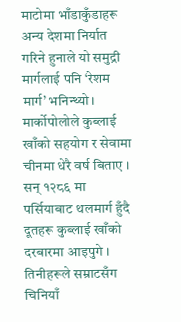माटोमा भाँडाकुँडाहरू अन्य देशमा निर्यात गरिने हुनाले यो समुद्री मार्गलाई पनि ‘रेशम मार्ग’ भनिन्थ्यो ।
मार्कोपोलोले कुब्लाई खाँको सहयोग र सेवामा चीनमा धेरै वर्ष बिताए । सन् १२८६ मा पर्सियाबाट थलमार्ग हुँदै दूतहरू कुब्लाई खाँको दरबारमा आइपुगे । तिनीहरूले सम्राटसँग चिनियाँ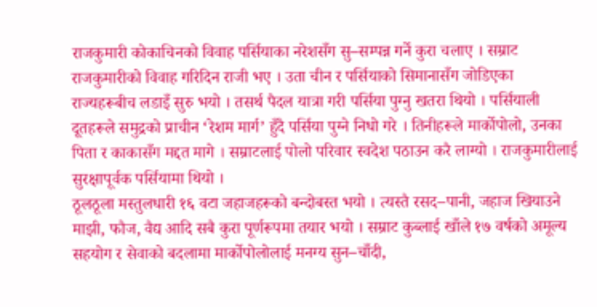राजकुमारी कोकाचिनको विवाह पर्सियाका नरेशसँग सु–सम्पन्न गर्ने कुरा चलाए । सम्राट राजकुमारीको विवाह गरिदिन राजी भए । उता चीन र पर्सियाको सिमानासँग जोडिएका राज्यहरूबीच लडाइँ सुरु भयो । तसर्थ पैदल यात्रा गरी पर्सिया पुग्नु खतरा थियो । पर्सियाली दूतहरूले समुद्रको प्राचीन ‘रेशम मार्ग’ हुँदै पर्सिया पुग्ने निधो गरे । तिनीहरूले मार्कोपोलो, उनका पिता र काकासँग मद्दत मागे । सम्राटलाई पोलो परिवार स्वदेश पठाउन करै लाग्यो । राजकुमारीलाई सुरक्षापूर्वक पर्सियामा थियो ।
ठूलठूला मस्तुलधारी १६ वटा जहाजहरूको बन्दोबस्त भयो । त्यस्तै रसद–पानी, जहाज खियाउने माझी, फौज, वैद्य आदि सबै कुरा पूर्णरूपमा तयार भयो । सम्राट कुब्लाई खाँले १७ वर्षको अमूल्य सहयोग र सेवाको बदलामा मार्कोपोलोलाई मनग्य सुन–चाँदी,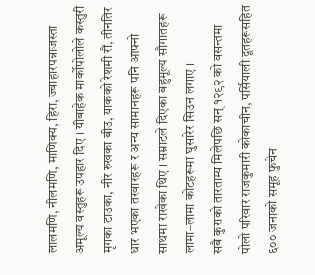लालमणि, नीलमणि, माणिक्य, हिरा, ज्वाहारपन्नाजस्ता अमूल्य वस्तुहरू उपहार दिए । यीबाहेक मार्कोपोलोले कस्तुरी मृगका टाउका, नीर रुखका बीउ, याकको रेशमी रौं, तीनतिर धार भएका तरवारहरू र अन्य सामानहरू पनि आफ्नो साथमा राखेका थिए । सम्राटले दिएका बहुमूल्य सौगातहरू लामा–लामा कोटहरूमा घुसारेर सिउन लगाए ।
सबै कुराको तारताम्य मिलेपछि सन् १२९२ को वसन्तमा पोलो परिवार राजकुमारी कोकाचीन, पर्सियाली दूतहरूसहित ६०० जनाको समूह फुचेन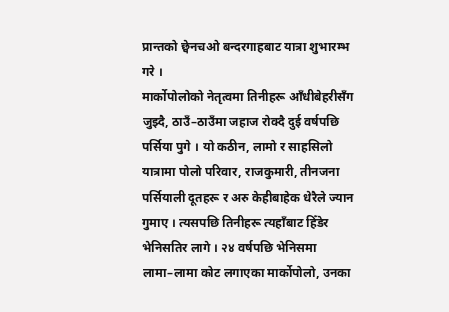प्रान्तको छ्वेनचओ बन्दरगाहबाट यात्रा शुभारम्भ गरे ।
मार्कोपोलोको नेतृत्वमा तिनीहरू आँधीबेहरीसँग जुझ्दै, ठाउँ–ठाउँमा जहाज रोक्दै दुई वर्षपछि पर्सिया पुगे । यो कठीन, लामो र साहसिलो यात्रामा पोलो परिवार, राजकुमारी, तीनजना पर्सियाली दूतहरू र अरु केहीबाहेक धेरैले ज्यान गुमाए । त्यसपछि तिनीहरू त्यहाँबाट हिँडेर भेनिसतिर लागे । २४ वर्षपछि भेनिसमा लामा–लामा कोट लगाएका मार्कोपोलो, उनका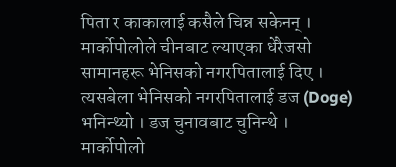पिता र काकालाई कसैले चिन्न सकेनन् । मार्कोपोलोले चीनबाट ल्याएका धेरैजसो सामानहरू भेनिसको नगरपितालाई दिए । त्यसबेला भेनिसको नगरपितालाई डज (Doge) भनिन्थ्यो । डज चुनावबाट चुनिन्थे ।
मार्कोपोलो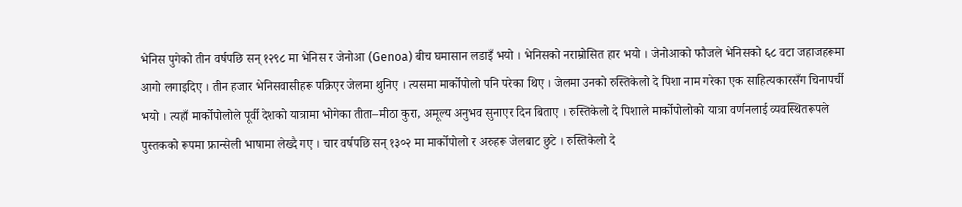भेनिस पुगेको तीन वर्षपछि सन् १२९८ मा भेनिस र जेनोआ (Genoa) बीच घमासान लडाइँ भयो । भेनिसको नराम्रोसित हार भयो । जेनोआको फौजले भेनिसको ६८ वटा जहाजहरूमा आगो लगाइदिए । तीन हजार भेनिसवासीहरू पक्रिएर जेलमा थुनिए । त्यसमा मार्कोपोलो पनि परेका थिए । जेलमा उनको रुस्तिकेलो दे पिशा नाम गरेका एक साहित्यकारसँग चिनापर्ची भयो । त्यहाँ मार्कोपोलोले पूर्वी देशको यात्रामा भोगेका तीता–मीठा कुरा, अमूल्य अनुभव सुनाएर दिन बिताए । रुस्तिकेलो दे पिशाले मार्कोपोलोको यात्रा वर्णनलाई व्यवस्थितरूपले पुस्तकको रूपमा फ्रान्सेली भाषामा लेख्दै गए । चार वर्षपछि सन् १३०२ मा मार्कोपोलो र अरुहरू जेलबाट छुटे । रुस्तिकेलो दे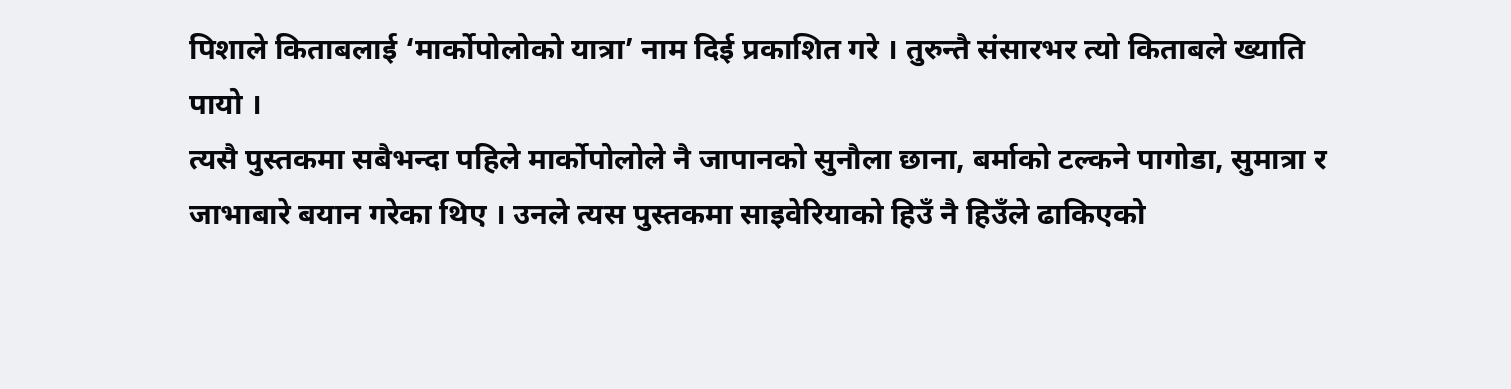पिशाले किताबलाई ‘मार्कोपोलोको यात्रा’ नाम दिई प्रकाशित गरे । तुरुन्तै संसारभर त्यो किताबले ख्याति पायो ।
त्यसै पुस्तकमा सबैभन्दा पहिले मार्कोपोलोले नै जापानको सुनौला छाना, बर्माको टल्कने पागोडा, सुमात्रा र जाभाबारे बयान गरेका थिए । उनले त्यस पुस्तकमा साइवेरियाको हिउँ नै हिउँले ढाकिएको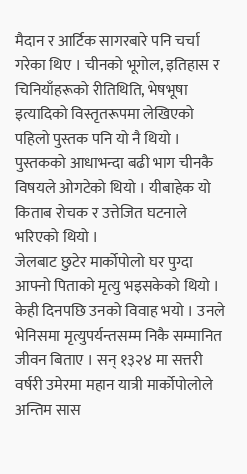मैदान र आर्टिक सागरबारे पनि चर्चा गरेका थिए । चीनको भूगोल, इतिहास र चिनियाँहरूको रीतिथिति, भेषभूषा इत्यादिको विस्तृतरूपमा लेखिएको पहिलो पुस्तक पनि यो नै थियो । पुस्तकको आधाभन्दा बढी भाग चीनकै विषयले ओगटेको थियो । यीबाहेक यो किताब रोचक र उत्तेजित घटनाले भरिएको थियो ।
जेलबाट छुटेर मार्कोपोलो घर पुग्दा आफ्नो पिताको मृत्यु भइसकेको थियो । केही दिनपछि उनको विवाह भयो । उनले भेनिसमा मृत्युपर्यन्तसम्म निकै सम्मानित जीवन बिताए । सन् १३२४ मा सत्तरी वर्षरी उमेरमा महान यात्री मार्कोपोलोले अन्तिम सास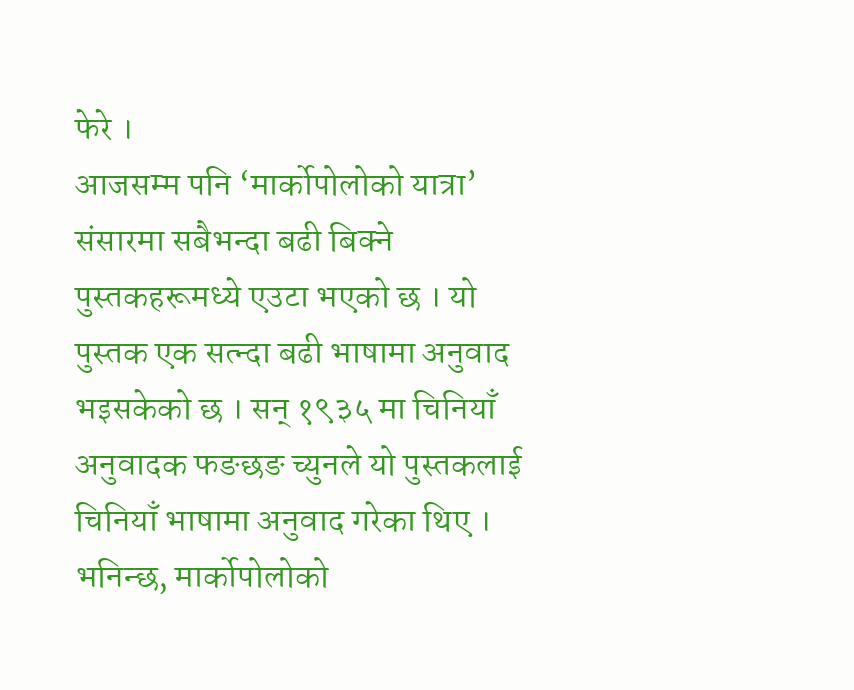फेरे ।
आजसम्म पनि ‘मार्कोपोलोको यात्रा’ संसारमा सबैभन्दा बढी बिक्ने पुस्तकहरूमध्ये एउटा भएको छ । यो पुस्तक एक सत्न्दा बढी भाषामा अनुवाद भइसकेको छ । सन् १९३५ मा चिनियाँ अनुवादक फङछङ च्युनले यो पुस्तकलाई चिनियाँ भाषामा अनुवाद गरेका थिए ।
भनिन्छ, मार्कोपोलोको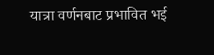यात्रा वर्णनबाट प्रभावित भई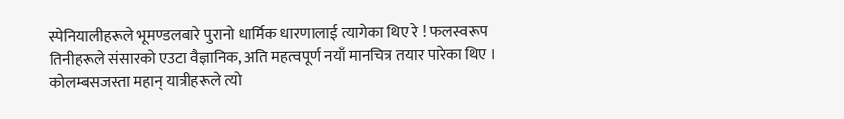स्पेनियालीहरूले भूमण्डलबारे पुरानो धार्मिक धारणालाई त्यागेका थिए रे ! फलस्वरूप तिनीहरूले संसारको एउटा वैज्ञानिक, अति महत्वपूर्ण नयाँ मानचित्र तयार पारेका थिए । कोलम्बसजस्ता महान् यात्रीहरूले त्यो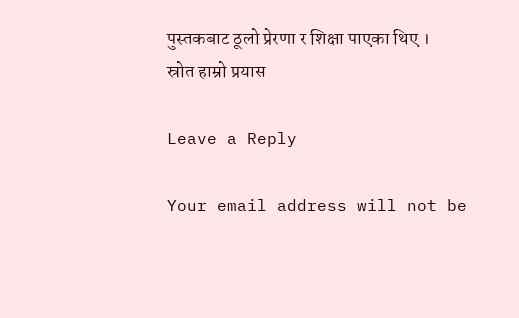पुस्तकबाट ठूलो प्रेरणा र शिक्षा पाएका थिए ।
स्रोत हाम्रो प्रयास

Leave a Reply

Your email address will not be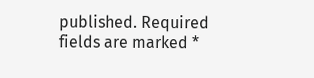published. Required fields are marked *